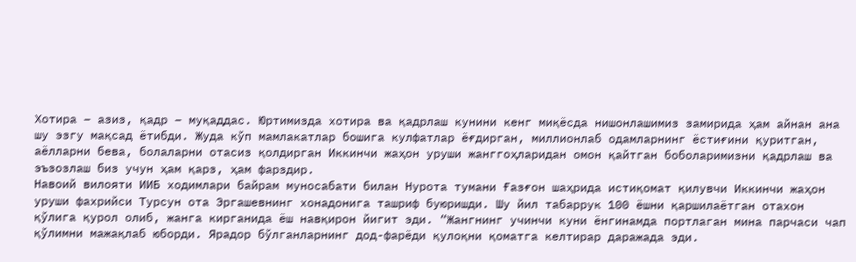Хотира – азиз, қадр – муқаддас. Юртимизда хотира ва қадрлаш кунини кенг миқёсда нишонлашимиз замирида ҳам айнан ана шу эзгу мақсад ётибди. Жуда кўп мамлакатлар бошига кулфатлар ёғдирган, миллионлаб одамларнинг ёстиғини қуритган, аёлларни бева, болаларни отасиз қолдирган Иккинчи жаҳон уруши жанггоҳларидан омон қайтган боболаримизни қадрлаш ва эъзозлаш биз учун ҳам қарз, ҳам фарздир.
Навоий вилояти ИИБ ходимлари байрам муносабати билан Нурота тумани Ғазғон шаҳрида истиқомат қилувчи Иккинчи жаҳон уруши фахрийси Турсун ота Эргашевнинг хонадонига ташриф буюришди. Шу йил табаррук 100 ёшни қаршилаётган отахон қўлига қурол олиб, жанга кирганида ёш навқирон йигит эди. “Жангнинг учинчи куни ёнгинамда портлаган мина парчаси чап қўлимни мажақлаб юборди. Ярадор бўлганларнинг дод-фарёди қулоқни қоматга келтирар даражада эди.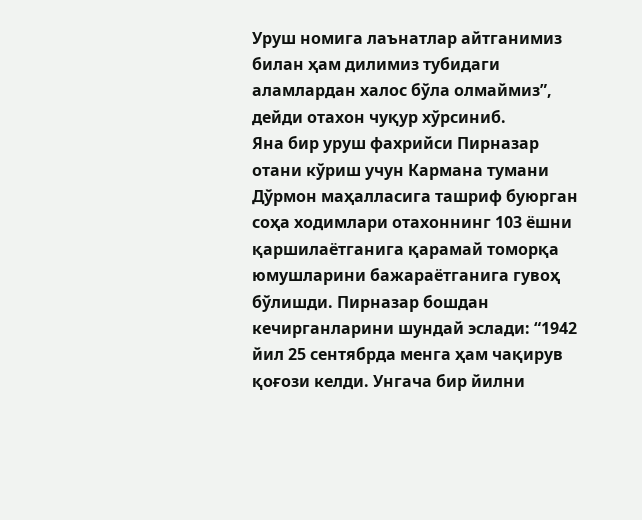Уруш номига лаънатлар айтганимиз билан ҳам дилимиз тубидаги аламлардан халос бўла олмаймиз”, дейди отахон чуқур хўрсиниб.
Яна бир уруш фахрийси Пирназар отани кўриш учун Кармана тумани Дўрмон маҳалласига ташриф буюрган соҳа ходимлари отахоннинг 103 ёшни қаршилаётганига қарамай томорқа юмушларини бажараётганига гувоҳ бўлишди. Пирназар бошдан кечирганларини шундай эслади: “1942 йил 25 сентябрда менга ҳам чақирув қоғози келди. Унгача бир йилни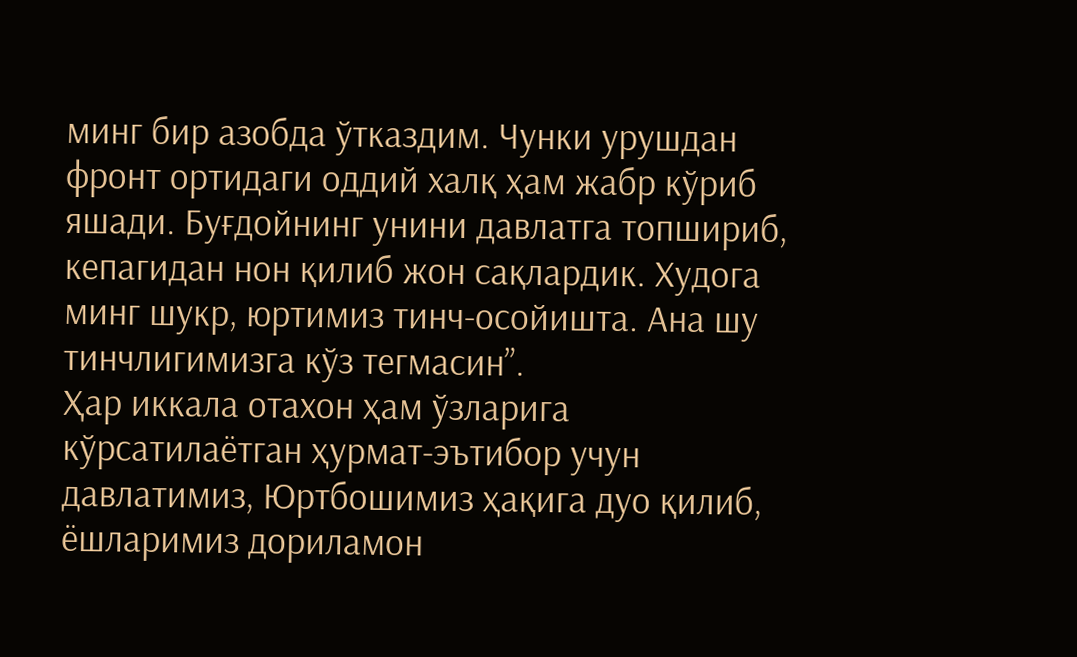минг бир азобда ўтказдим. Чунки урушдан фронт ортидаги оддий халқ ҳам жабр кўриб яшади. Буғдойнинг унини давлатга топшириб, кепагидан нон қилиб жон сақлардик. Худога минг шукр, юртимиз тинч-осойишта. Ана шу тинчлигимизга кўз тегмасин”.
Ҳар иккала отахон ҳам ўзларига кўрсатилаётган ҳурмат-эътибор учун давлатимиз, Юртбошимиз ҳақига дуо қилиб, ёшларимиз дориламон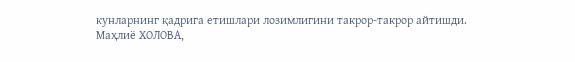кунларнинг қадрига етишлари лозимлигини такрор-такрор айтишди.
Маҳлиё ХОЛОВА,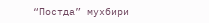“Постда” мухбири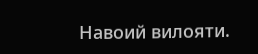Навоий вилояти.